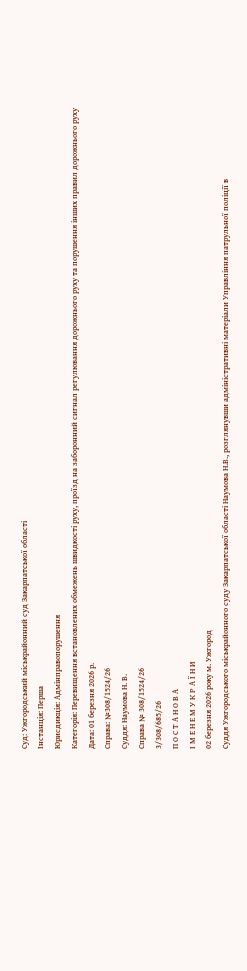Суд: Ужгородський міськрайонний суд Закарпатської області
Інстанція: Перша
Юрисдикція: Адмінправопорушення
Категорія: Перевищення встановлених обмежень швидкості руху, проїзд на заборонний сигнал регулювання дорожнього руху та порушення інших правил дорожнього руху
Дата: 01 березня 2026 р.
Справа: №308/1524/26
Суддя: Наумова Н. В.
Справа № 308/1524/26
3/308/685/26
П О С Т А Н О В А
І М Е Н Е М У К Р А Ї Н И
02 березня 2026 року м. Ужгород
Суддя Ужгородського міськрайонного суду Закарпатської області Наумова Н.В., розглянувши адміністративні матеріали Управління патрульної поліції в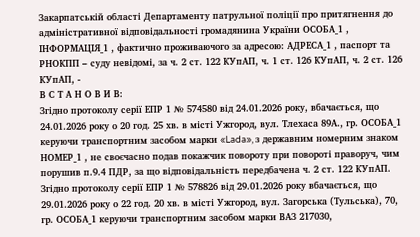Закарпатській області Департаменту патрульної поліції про притягнення до адміністративної відповідальності громадянина України ОСОБА_1 , ІНФОРМАЦІЯ_1 , фактично проживаючого за адресою: АДРЕСА_1 , паспорт та РНОКПП – суду невідомі, за ч. 2 ст. 122 КУпАП, ч. 1 ст. 126 КУпАП, ч. 2 ст. 126 КУпАП, -
В С Т А Н О В И В:
Згідно протоколу серії ЕПР 1 № 574580 від 24.01.2026 року, вбачається, що 24.01.2026 року о 20 год. 25 хв. в місті Ужгород, вул. Тлехаса 89А., гр. ОСОБА_1 керуючи транспортним засобом марки «Lada», з державним номерним знаком НОМЕР_1 , не своєчасно подав покажчик повороту при повороті праворуч, чим порушив п.9.4 ПДР, за що відповідальність передбачена ч. 2 ст. 122 КУпАП.
Згідно протоколу серії ЕПР 1 № 578826 від 29.01.2026 року вбачається, що 29.01.2026 року о 22 год. 20 хв. в місті Ужгород, вул. Загорська (Тульська), 70, гр. ОСОБА_1 керуючи транспортним засобом марки ВАЗ 217030,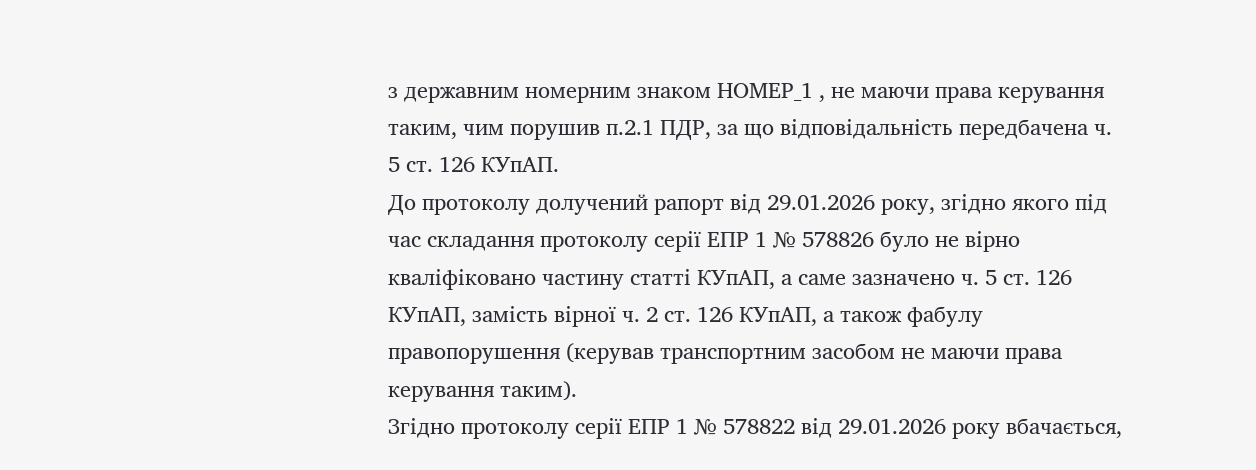з державним номерним знаком НОМЕР_1 , не маючи права керування таким, чим порушив п.2.1 ПДР, за що відповідальність передбачена ч. 5 ст. 126 КУпАП.
До протоколу долучений рапорт від 29.01.2026 року, згідно якого під час складання протоколу серії ЕПР 1 № 578826 було не вірно кваліфіковано частину статті КУпАП, а саме зазначено ч. 5 ст. 126 КУпАП, замість вірної ч. 2 ст. 126 КУпАП, а також фабулу правопорушення (керував транспортним засобом не маючи права керування таким).
Згідно протоколу серії ЕПР 1 № 578822 від 29.01.2026 року вбачається,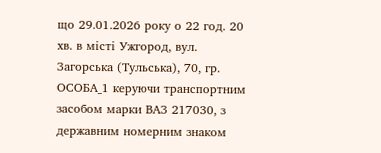що 29.01.2026 року о 22 год. 20 хв. в місті Ужгород, вул. Загорська (Тульська), 70, гр. ОСОБА_1 керуючи транспортним засобом марки ВАЗ 217030, з державним номерним знаком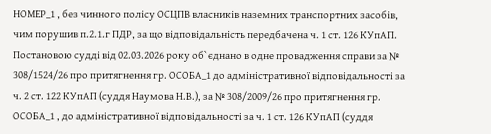НОМЕР_1 , без чинного полісу ОСЦПВ власників наземних транспортних засобів, чим порушив п.2.1.г ПДР, за що відповідальність передбачена ч. 1 ст. 126 КУпАП.
Постановою судді від 02.03.2026 року об`єднано в одне провадження справи за № 308/1524/26 про притягнення гр. ОСОБА_1 до адміністративної відповідальності за ч. 2 ст. 122 КУпАП (суддя Наумова Н.В.), за № 308/2009/26 про притягнення гр. ОСОБА_1 , до адміністративної відповідальності за ч. 1 ст. 126 КУпАП (суддя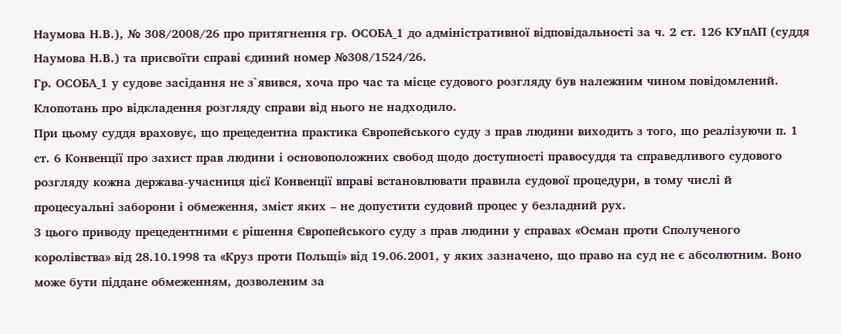Наумова Н.В.), № 308/2008/26 про притягнення гр. ОСОБА_1 до адміністративної відповідальності за ч. 2 ст. 126 КУпАП (суддя Наумова Н.В.) та присвоїти справі єдиний номер №308/1524/26.
Гр. ОСОБА_1 у судове засідання не з`явився, хоча про час та місце судового розгляду був належним чином повідомлений. Клопотань про відкладення розгляду справи від нього не надходило.
При цьому суддя враховує, що прецедентна практика Європейського суду з прав людини виходить з того, що реалізуючи п. 1 ст. 6 Конвенції про захист прав людини і основоположних свобод щодо доступності правосуддя та справедливого судового розгляду кожна держава-учасниця цієї Конвенції вправі встановлювати правила судової процедури, в тому числі й процесуальні заборони і обмеження, зміст яких – не допустити судовий процес у безладний рух.
З цього приводу прецедентними є рішення Європейського суду з прав людини у справах «Осман проти Сполученого королівства» від 28.10.1998 та «Круз проти Польщі» від 19.06.2001, у яких зазначено, що право на суд не є абсолютним. Воно може бути піддане обмеженням, дозволеним за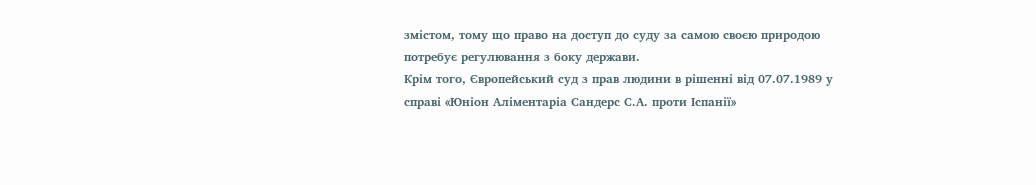змістом, тому що право на доступ до суду за самою своєю природою потребує регулювання з боку держави.
Крім того, Європейський суд з прав людини в рішенні від 07.07.1989 у справі «Юніон Аліментаріа Сандерс С.А. проти Іспанії»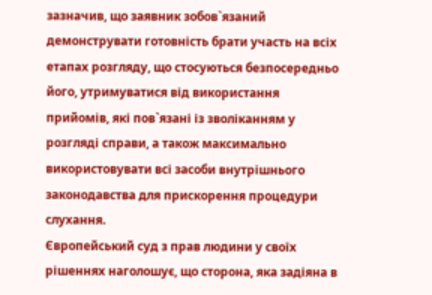зазначив, що заявник зобов`язаний демонструвати готовність брати участь на всіх етапах розгляду, що стосуються безпосередньо його, утримуватися від використання прийомів, які пов`язані із зволіканням у розгляді справи, а також максимально використовувати всі засоби внутрішнього законодавства для прискорення процедури слухання.
Європейський суд з прав людини у своїх рішеннях наголошує, що сторона, яка задіяна в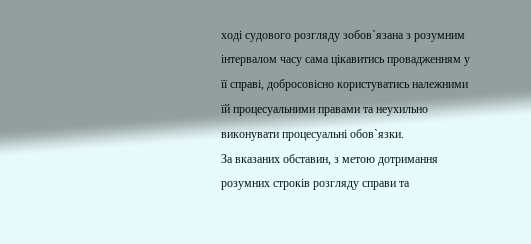ході судового розгляду зобов`язана з розумним інтервалом часу сама цікавитись провадженням у її справі, добросовісно користуватись належними їй процесуальними правами та неухильно виконувати процесуальні обов`язки.
За вказаних обставин, з метою дотримання розумних строків розгляду справи та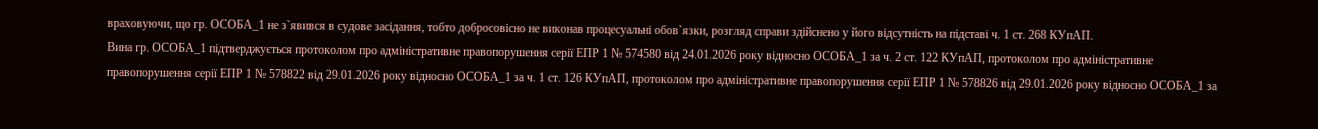враховуючи, що гр. ОСОБА_1 не з`явився в судове засідання, тобто добросовісно не виконав процесуальні обов`язки, розгляд справи здійснено у його відсутність на підставі ч. 1 ст. 268 КУпАП.
Вина гр. ОСОБА_1 підтверджується протоколом про адміністративне правопорушення серії ЕПР 1 № 574580 від 24.01.2026 року відносно ОСОБА_1 за ч. 2 ст. 122 КУпАП, протоколом про адміністративне правопорушення серії ЕПР 1 № 578822 від 29.01.2026 року відносно ОСОБА_1 за ч. 1 ст. 126 КУпАП, протоколом про адміністративне правопорушення серії ЕПР 1 № 578826 від 29.01.2026 року відносно ОСОБА_1 за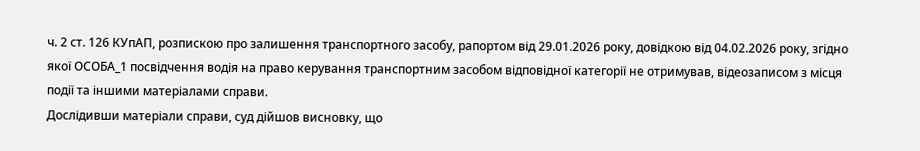ч. 2 ст. 126 КУпАП, розпискою про залишення транспортного засобу, рапортом від 29.01.2026 року, довідкою від 04.02.2026 року, згідно якої ОСОБА_1 посвідчення водія на право керування транспортним засобом відповідної категорії не отримував, відеозаписом з місця події та іншими матеріалами справи.
Дослідивши матеріали справи, суд дійшов висновку, що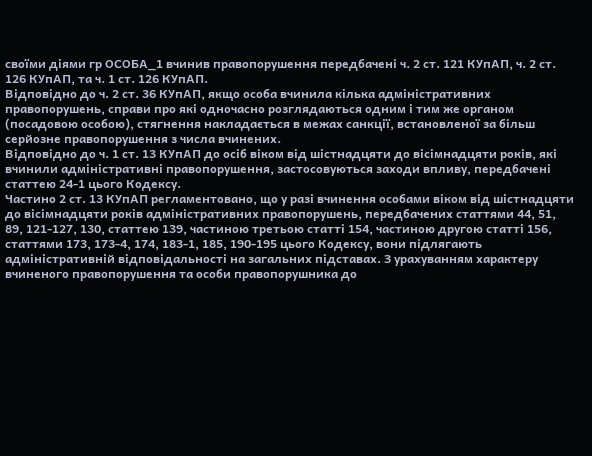своїми діями гр ОСОБА_1 вчинив правопорушення передбачені ч. 2 ст. 121 КУпАП, ч. 2 ст. 126 КУпАП, та ч. 1 ст. 126 КУпАП.
Відповідно до ч. 2 ст. 36 КУпАП, якщо особа вчинила кілька адміністративних правопорушень, справи про які одночасно розглядаються одним і тим же органом (посадовою особою), стягнення накладається в межах санкції, встановленої за більш серйозне правопорушення з числа вчинених.
Відповідно до ч. 1 ст. 13 КУпАП до осіб віком від шістнадцяти до вісімнадцяти років, які вчинили адміністративні правопорушення, застосовуються заходи впливу, передбачені статтею 24-1 цього Кодексу.
Частино 2 ст. 13 КУпАП регламентовано, що у разі вчинення особами віком від шістнадцяти до вісімнадцяти років адміністративних правопорушень, передбачених статтями 44, 51, 89, 121-127, 130, статтею 139, частиною третьою статті 154, частиною другою статті 156, статтями 173, 173-4, 174, 183-1, 185, 190-195 цього Кодексу, вони підлягають адміністративній відповідальності на загальних підставах. З урахуванням характеру вчиненого правопорушення та особи правопорушника до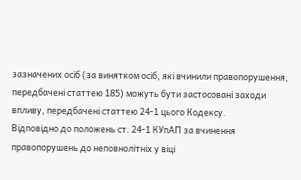зазначених осіб (за винятком осіб, які вчинили правопорушення, передбачені статтею 185) можуть бути застосовані заходи впливу, передбачені статтею 24-1 цього Кодексу.
Відповідно до положень ст. 24-1 КУпАП за вчинення правопорушень до неповнолітніх у віці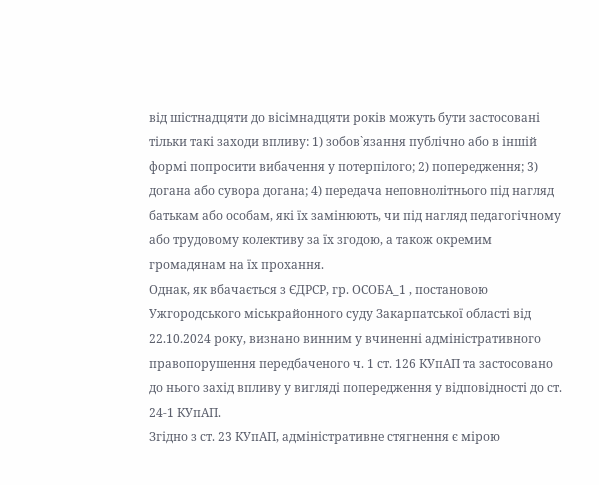від шістнадцяти до вісімнадцяти років можуть бути застосовані тільки такі заходи впливу: 1) зобов`язання публічно або в іншій формі попросити вибачення у потерпілого; 2) попередження; 3) догана або сувора догана; 4) передача неповнолітнього під нагляд батькам або особам, які їх замінюють, чи під нагляд педагогічному або трудовому колективу за їх згодою, а також окремим громадянам на їх прохання.
Однак, як вбачається з ЄДРСР, гр. ОСОБА_1 , постановою Ужгородського міськрайонного суду Закарпатської області від 22.10.2024 року, визнано винним у вчиненні адміністративного правопорушення передбаченого ч. 1 ст. 126 КУпАП та застосовано до нього захід впливу у вигляді попередження у відповідності до ст. 24-1 КУпАП.
Згідно з ст. 23 КУпАП, адміністративне стягнення є мірою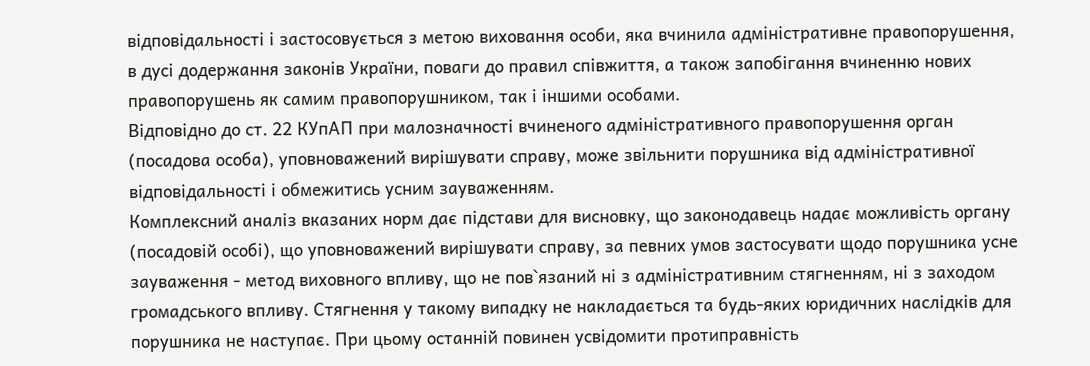відповідальності і застосовується з метою виховання особи, яка вчинила адміністративне правопорушення, в дусі додержання законів України, поваги до правил співжиття, а також запобігання вчиненню нових правопорушень як самим правопорушником, так і іншими особами.
Відповідно до ст. 22 КУпАП при малозначності вчиненого адміністративного правопорушення орган (посадова особа), уповноважений вирішувати справу, може звільнити порушника від адміністративної відповідальності і обмежитись усним зауваженням.
Комплексний аналіз вказаних норм дає підстави для висновку, що законодавець надає можливість органу (посадовій особі), що уповноважений вирішувати справу, за певних умов застосувати щодо порушника усне зауваження - метод виховного впливу, що не пов`язаний ні з адміністративним стягненням, ні з заходом громадського впливу. Стягнення у такому випадку не накладається та будь-яких юридичних наслідків для порушника не наступає. При цьому останній повинен усвідомити протиправність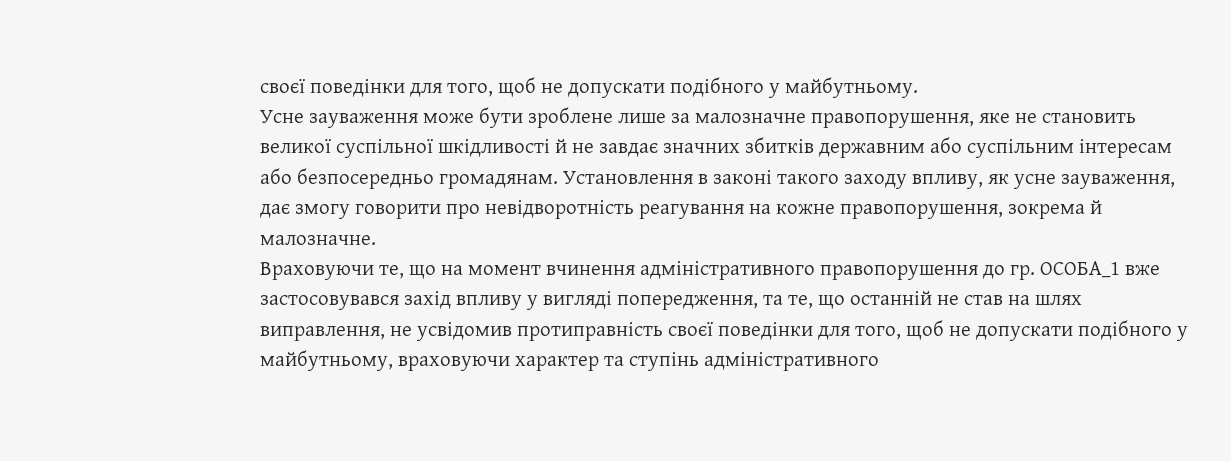своєї поведінки для того, щоб не допускати подібного у майбутньому.
Усне зауваження може бути зроблене лише за малозначне правопорушення, яке не становить великої суспільної шкідливості й не завдає значних збитків державним або суспільним інтересам або безпосередньо громадянам. Установлення в законі такого заходу впливу, як усне зауваження, дає змогу говорити про невідворотність реагування на кожне правопорушення, зокрема й малозначне.
Враховуючи те, що на момент вчинення адміністративного правопорушення до гр. ОСОБА_1 вже застосовувався захід впливу у вигляді попередження, та те, що останній не став на шлях виправлення, не усвідомив протиправність своєї поведінки для того, щоб не допускати подібного у майбутньому, враховуючи характер та ступінь адміністративного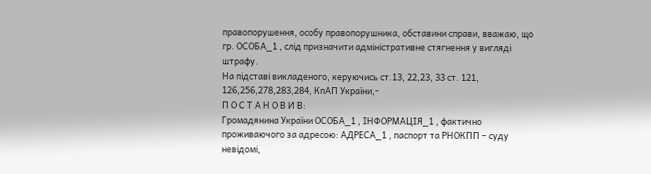правопорушення, особу правопорушника, обставини справи, вважаю, що гр. ОСОБА_1 , слід призначити адміністративне стягнення у вигляді штрафу.
На підставі викладеного, керуючись ст.13, 22,23, 33 ст. 121, 126,256,278,283,284, КпАП України,-
П О С Т А Н О В И В:
Громадянина України ОСОБА_1 , ІНФОРМАЦІЯ_1 , фактично проживаючого за адресою: АДРЕСА_1 , паспорт та РНОКПП – суду невідомі,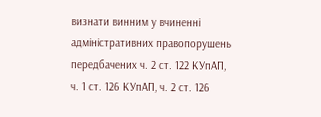визнати винним у вчиненні адміністративних правопорушень передбачених ч. 2 ст. 122 КУпАП, ч. 1 ст. 126 КУпАП, ч. 2 ст. 126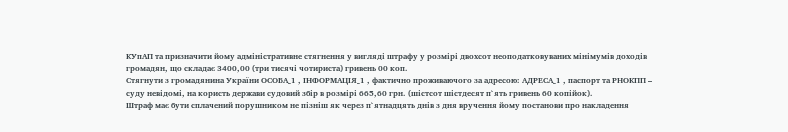КУпАП та призначити йому адміністративне стягнення у вигляді штрафу у розмірі двохсот неоподатковуваних мінімумів доходів громадян, що складає 3400,00 (три тисячі чотириста) гривень 00 коп.
Стягнути з громадянина України ОСОБА_1 , ІНФОРМАЦІЯ_1 , фактично проживаючого за адресою: АДРЕСА_1 , паспорт та РНОКПП – суду невідомі, на користь держави судовий збір в розмірі 665,60 грн. (шістсот шістдесят п`ять гривень 60 копійок).
Штраф має бути сплачений порушником не пізніш як через п`ятнадцять днів з дня вручення йому постанови про накладення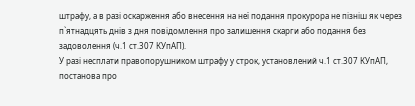штрафу, а в разі оскарження або внесення на неї подання прокурора не пізніш як через п`ятнадцять днів з дня повідомлення про залишення скарги або подання без задоволення (ч.1 ст.307 КУпАП).
У разі несплати правопорушником штрафу у строк, установлений ч.1 ст.307 КУпАП, постанова про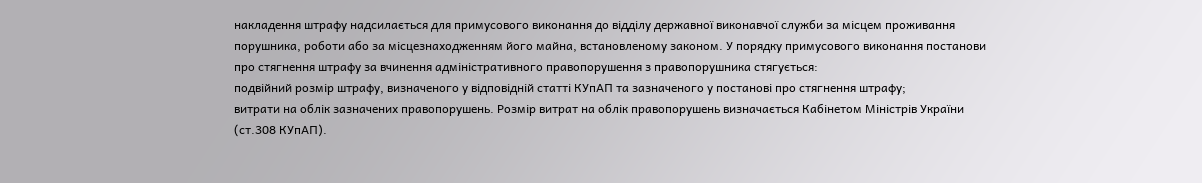накладення штрафу надсилається для примусового виконання до відділу державної виконавчої служби за місцем проживання порушника, роботи або за місцезнаходженням його майна, встановленому законом. У порядку примусового виконання постанови про стягнення штрафу за вчинення адміністративного правопорушення з правопорушника стягується:
подвійний розмір штрафу, визначеного у відповідній статті КУпАП та зазначеного у постанові про стягнення штрафу;
витрати на облік зазначених правопорушень. Розмір витрат на облік правопорушень визначається Кабінетом Міністрів України (ст.308 КУпАП).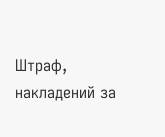Штраф, накладений за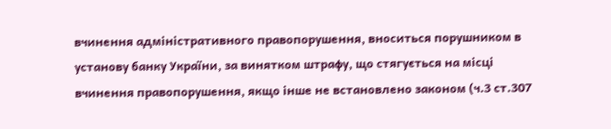вчинення адміністративного правопорушення, вноситься порушником в установу банку України, за винятком штрафу, що стягується на місці вчинення правопорушення, якщо інше не встановлено законом (ч.3 ст.307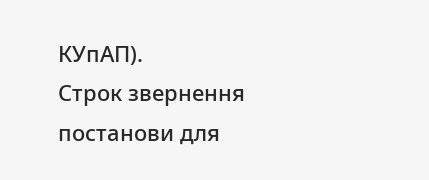КУпАП).
Строк звернення постанови для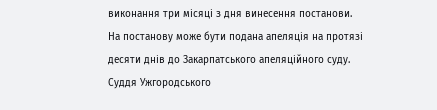виконання три місяці з дня винесення постанови.
На постанову може бути подана апеляція на протязі десяти днів до Закарпатського апеляційного суду.
Суддя Ужгородського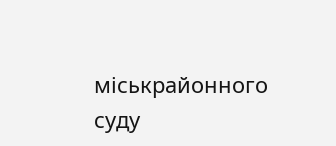міськрайонного суду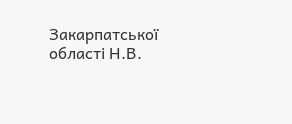Закарпатської області Н.В.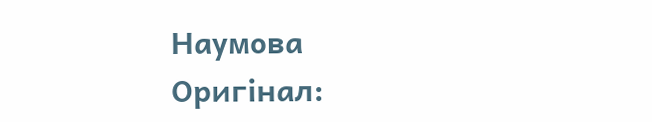Наумова
Оригінал: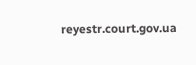reyestr.court.gov.ua